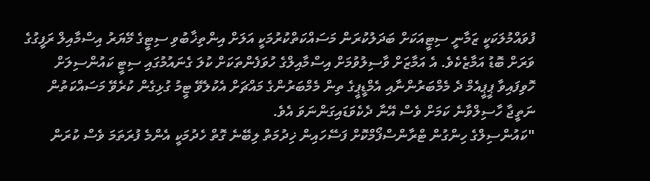ފުވައްމުލަކަކީ ޒަމާނީ ސިޓީއަކަށް ބަދަލުކުރަން މަސައްކަތްކުރުމަކީ އަލަށް އިންތިޚާބުވި ސިޓީގެ މޭޔަރު އިސްމާއިލް ރަފީގުގެ ވަރަށް ބޮޑު އަމާޒެކެވެ. އެ އަމާޒަށް ވާސިލުވުމަށް އިސްމާއިލްގެ ހުވަފެންތަކަށް ކުލަ ގެނައުމުގައި ސިޓީ ކައުންސިލަށް ހޮވިފައިވާ ޕީޕީއެމް ދެ މެމްބަރުންނާއި އެމްޑީޕީގެ ތިން މެމްބަރުންގެ މައްޗަށް އެކުލެވޭ ޓީމު ގުޅިގެން ކުރެވޭ މަސައްކަތުން ނަތީޖާ ހާސިލްވާނެ ކަމަށް ވެސް އޭނާ ދެކެވަޑައިގަންނަވަ އެވެ.
"ކައުންސިލްގެ ހިންގުން ޓްރާންސްފޯމްކޮށް ފަސޭހައިން ޚިދުމަތް ލިބޭނެ ގޮތް ހެދުމަކީ އެންމެ ފުރަތަމަ ވެސް ކުރަން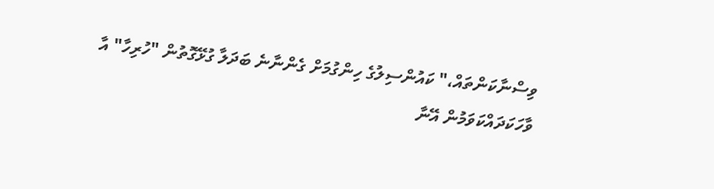ވިސްނާކަންތައް،" ކައުންސިލުގެ ހިންގުމަށް ގެންނާނެ ބަދަލާ ގުޅޭގޮތުން "ހުރިހާ" އާ ވާހަކަދައްކަވަމުން އޭނާ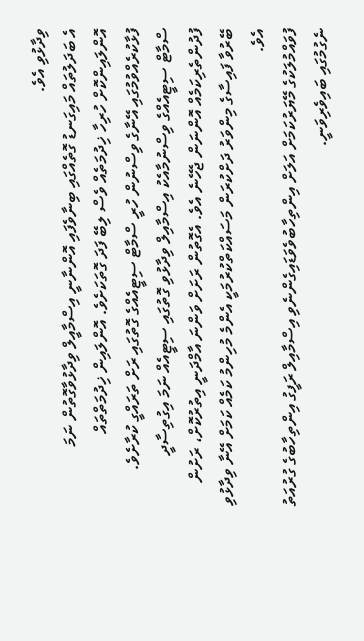ވިދާޅުވި އެވެ.
އެ ބަދަލުތައް މައިގަނޑު ގޮތެއްގައި ބިނާވެފައި އޮންނާނީ އިސްމާއީލް ވިދާޅުވާގޮތުން ނަމަ އޮންލައިންކޮށް ހުރިހާ ޚިދުމަތެއް ވެސް ލިބޭ ފަދަ ގޮތަކަށެވެ. އޮންލައިން ޚިދުމަތްތައް ފުޅާކުރެއްވުމުގައި އޭނާގެ ވިސްނުން ހުރީ ސްމާޓް ސިޓީއެއްގެ ގޮތުގައި ރަށް ތަރައްގީ ކުރާށެވެ.
ސްމާޓް ސިޓީއެއްގެ ވިސްނުމާއެކު އިސްމާއިލް ވިދާޅުވި ގޮތުގައި ސިޓީއެއް ނަމަ އިގުތިސާދީ ފުދުންތެރިކަމެއް އޮންނަން ޖެހޭނެ އެވެ. އެގޮތުން ރަށަށް ވަންނަ އާމްދަނީ އިތުރުކޮށް، ރަށުން ބޭރުވާ ފައިސާގެ މިންވަރު ދަށްކުރަން މަސައްކަތްކުރުމަކީ އެންމެ މުހިންމު ކަމެއް ކަމަށް އޭނާ ވިދާޅުވި އެވެ.
ފުވައްމުލަކުގެ މޭޔަރުކަމަށް އަލަށް އިންތިހާބުވެވަޑައިގެންނެވި އިސްމާއިލް ރަފީގު އިންތިހާބުގެ ގުރުއަތު ނެގުމުގައި ބައިވެރިވަނީ.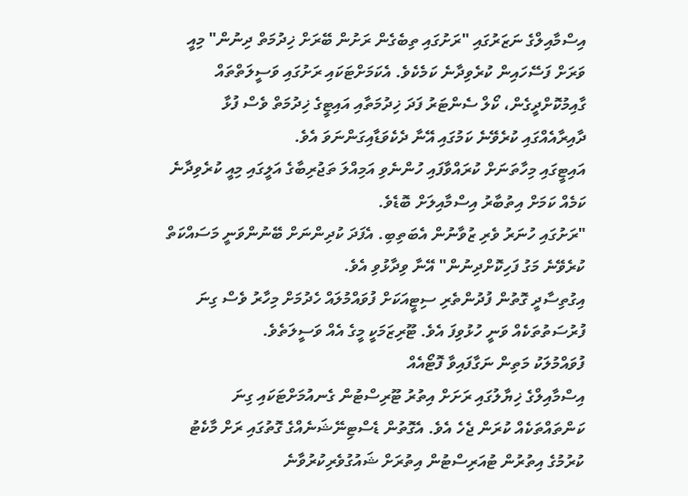އިސްމާއިލްގެ ނަޒަރުގައި "ރަށުގައި ތިބެގެން ރަށުން ބޭރަށް ޚިދުމަތް ދިނުން" މިއީ ވަރަށް ފަސޭހައިން ކުރެވިދާނެ ކަމެކެވެ. އެކަމަށްޓަކައި ރަށުގައި ވަސީލަތްތައް ގާއިމުކޮށްދީގެން، ކޯލް ސެންޓަރު ފަދަ ޚިދުމަތާއި އައިޓީގެ ޚިދުމަތް ވެސް ފުޅާ ދާއިރާއެއްގައި ކުރެވޭނެ ކަމުގައި އޭނާ ދެކެވަޑާއިގަންނަވަ އެވެ.
އައިޓީގައި މިހާތަނަށް ކުރައްވާފައި ހުންނެވި އަމިއްލަ ތަޖުރިބާގެ އަލީގައި މިއީ ކުރެވިދާނެ ކަމެއް ކަމަށް އިތުބާރު އިސްމާއިލަށް ބޮޑެވެ.
"ރަށުގައި ހުނަރު ވެރި ޒުވާނުން އެބަތިބި. އެފަދަ ކުދިންނަށް ބޭނުންވަނީ މަސައްކަތް ކުރެވޭނެ މަގު ފަހިކޮށްދިނުން" އޭނާ ވިދާޅުވި އެވެ.
އިގުތިސާދީ ގޮތުން ފުދުންތެރި ސިޓީއަކަށް ފުވައްމުލައް ހެދުމަށް މިހާރު ވެސް ގިނަ ފުރުސަތުތަކެއް ވަނީ ހުޅުވިފަ އެވެ. ޓޫރިޒަމަކީ މީގެ އެއް ވަސީލަތެވެ.
ފުވައްމުލަކު މަތިން ނަގާފައިވާ ފޮޓޯއެއް
އިސްމާއިލްގެ ޚިޔާލުގައި ރަށަށް އިތުރު ޓޫރިސްޓުން ގެނއުމަށްޓަކައި ގިނަ ކަންތައްތަކެއް ކުރަން ޖެހެ އެވެ. އެގޮތުން ޑެސްޓިނޭޝަނެއްގެ ގޮތުގައި ރަށް މާކެޓު ކުރުމުގެ އިތުރުން ޓުއަރިސްޓުން އިތުރަށް ޝައުގުވެރިކުރުވާނެ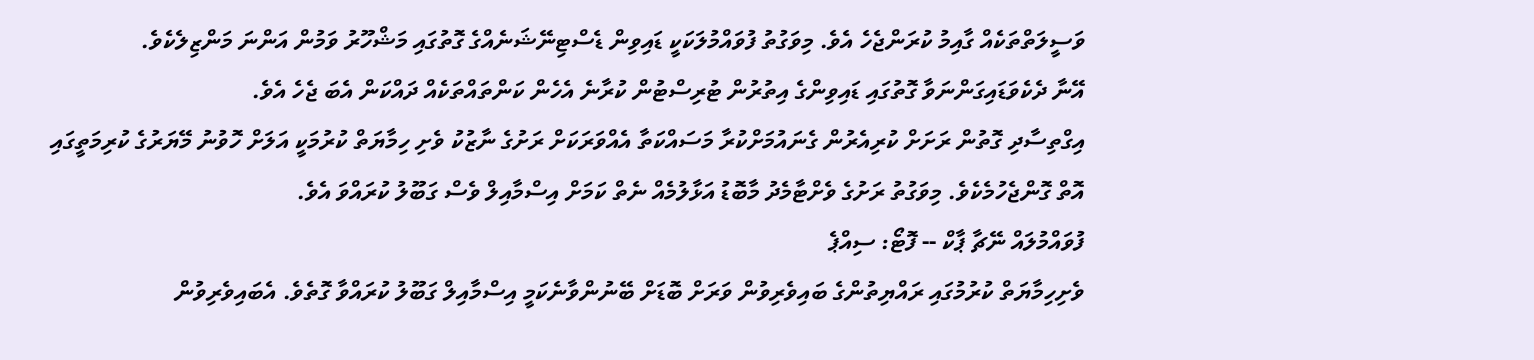ވަސީލަތްތަކެއް ގާއިމު ކުރަންޖެހެ އެވެ. މިވަގުތު ފުވައްމުލަކަކީ ޑައިވިން ޑެސްޓިނޭޝަނެއްގެ ގޮތުގައި މަޝްހޫރު ވަމުން އަންނަ މަންޒިލެކެވެ.
އޭނާ ދެކެވަޑައިގަންނަވާ ގޮތުގައި ޑައިވިންގެ އިތުރުން ޓުރިސްޓުން ކުރާނެ އެހެން ކަންތައްތަކެއް ދައްކަން އެބަ ޖެހެ އެވެ.
އިގްތިސާދި ގޮތުން ރަށަށް ކުރިއެރުން ގެނައުމަށްކުރާ މަސައްކަތާ އެއްވަރަކަށް ރަށުގެ ނާޒުކު ވެށި ހިމާޔަތް ކުރުމަކީ އަލަށް ހޮވުނު މޭޔަރުގެ ކުރިމަތީގައި އޮތް ގޮންޖެހުމެކެވެ. މިވަގުތު ރަށުގެ ވެށްޓާމެދު މާބޮޑު އަޅާލުމެއް ނެތް ކަމަށް އިސްމާއިލް ވެސް ގަބޫލު ކުރައްވަ އެވެ.
ފުވައްމުލައް ނޭޗާ ޕާކް -- ފޮޓޯ: ސިއްޕެ
ވެށިހިމާޔަތް ކުރުމުގައި ރައްޔިތުންގެ ބައިވެރިވުން ވަރަށް ބޮޑަށް ބޭނުންވާނެކަމީ އިސްމާއިލް ގަބޫލު ކުރައްވާ ގޮތެވެ. އެބައިވެރިވުން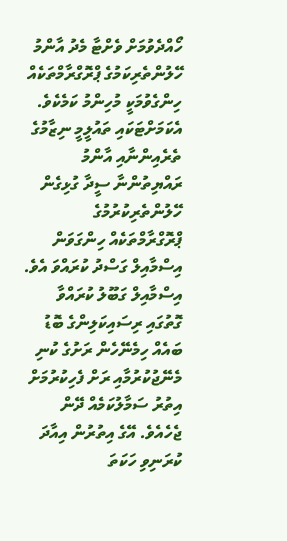ހޯއްދެވުމަށް ވެށްޓާ މެދު އާންމު ހޭލުންތެރިކަމުގެ ޕްރޮގްރާމްތަކެއް ހިންގެވުމަކީ މުހިންމު ކަމެކެވެ. އެކަމަށްޓަކައި ތައުލީމީ ނިޒާމުގެ ތެރެއިންނާއި އާންމު ރައްޔިތުންނާ ސީދާ ގުޅިގެން ހޭލުންތެރިކުރުމުގެ ޕްރޮގްރާމްތަކެއް ހިންގަވަން އިސްމާއިލް ގަސްދު ކުރައްވަ އެވެ. އިސްމާއިލް ގަބޫލު ކުރައްވާ ގޮތުގައި ރިސައިކަލިންގެ ބޮޑު ބައެއް ހިމެނޭހެން ރަށުގެ ކުނި މެނޭޖުކުރުމާއި ރަށް ފެހިކުރުމަށް އިތުރު ސަމާލުކަމެއް ދޭން ޖެހެއެވެ. އޭގެ އިތުރުން އިއާދަ ކުރަނިވި ހަކަތަ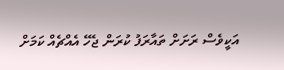އަކީވެސް ރަށަށް ތައާރަފު ކުރަން ޖެހޭ އެއްޗެއް ކަމަށް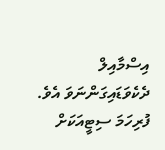އިސްމާއިލް ދެކެވަޑައިގަންނަވަ އެވެ.
ފުރިހަމަ ސިޓީއަކަށް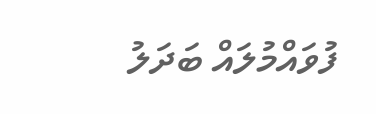ފުވައްމުލައް ބަދަލު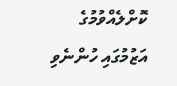ކޮށްލެއްވުމުގެ އަޒުމުގައި ހުންނެވި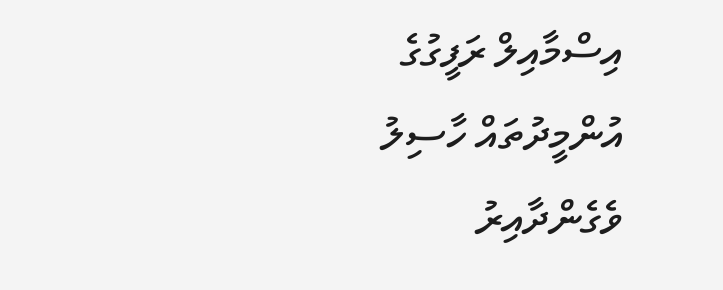އިސްމާއިލް ރަފީގުގެ އުންމީދުތައް ހާސިލު ވެގެންދާއިރު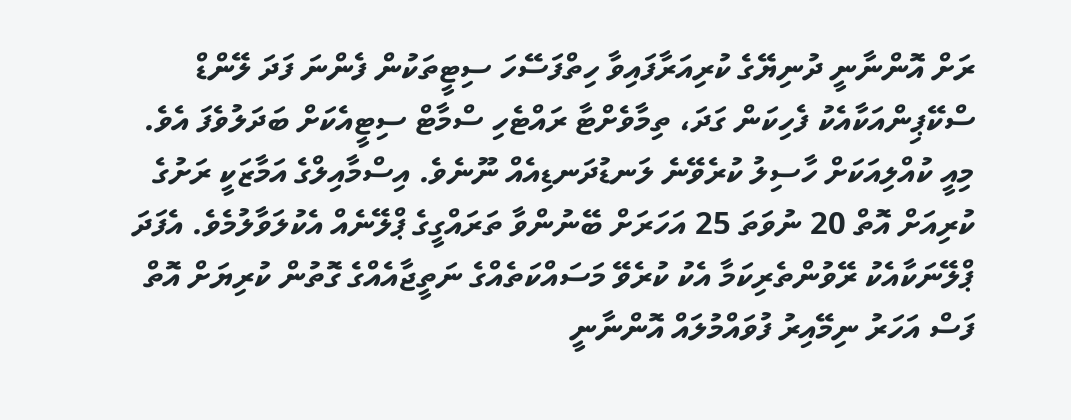ރަށް އޮންނާނީ ދުނިޔޭގެ ކުރިއަރާފައިވާ ހިތްފަސޭހަ ސިޓީތަކުން ފެންނަ ފަދަ ލޭންޑް ސްކޭޕިންއަކާއެކު ފެހިކަން ގަދަ، ތިމާވެށްޓާ ރައްޓެހި ސްމާޓް ސިޓީއެކަށް ބަދަލުވެފަ އެވެ. މިއީ ކުއްލިއަކަށް ހާސިލު ކުރެވޭނެ ލަނޑުދަނޑިއެއް ނޫނެވެ. އިސްމާއިލްގެ އަމާޒަކީ ރަށުގެ ކުރިއަށް އޮތް 20 ނުވަތަ 25 އަހަރަށް ބޭނުންވާ ތަރައްގީގެ ޕްލޭނެއް އެކުލަވާލުމެވެ. އެފަދަ ޕްލޭނަކާއެކު ރޭވުންތެރިކަމާ އެކު ކުރެވޭ މަސައްކަތެއްގެ ނަތީޖާއެއްގެ ގޮތުން ކުރިޔަށް އޮތް ފަސް އަހަރު ނިމޭއިރު ފުވައްމުލައް އޮންނާނީ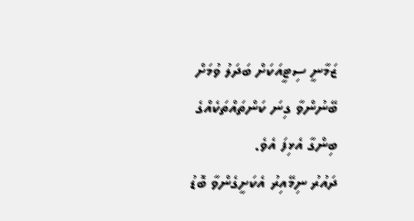ޒަމާނީ ސިޓީއަކަށް ބަދަލު ވުމަށް ބޭނުންވާ ގިނަ ކަންތައްތަކެއްގެ ބިންގާ އެޅިފަ އެވެ.
ދައުރު ނިމޭއިރު އެކަށީގެންވާ ބޮޑު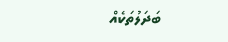ބަދަލުތަކެއް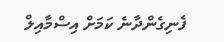ފެނިގެންދާނެ ކަމަށް އިސްމާއިލް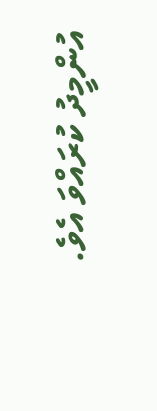އުންމީދު ކުރައްވަ އެވެ.